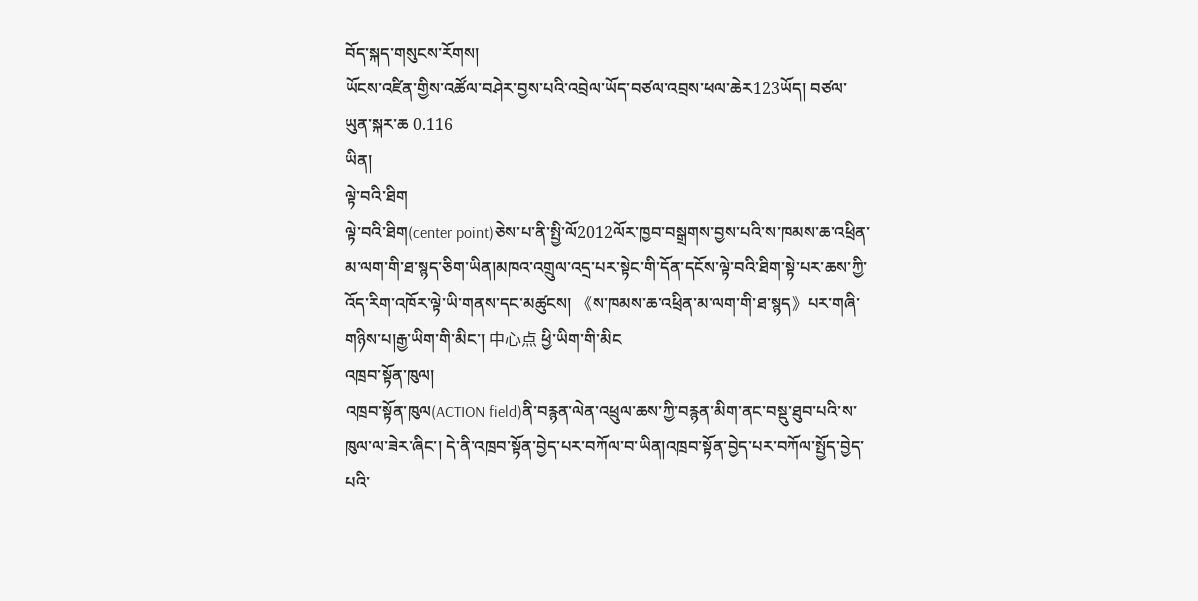བོད་སྐད་གསུངས་རོགས།
ཡོངས་འཛིན་གྱིས་འཚོལ་བཤེར་བྱས་པའི་འབྲེལ་ཡོད་བཙལ་འབྲས་ཕལ་ཆེར123ཡོད། བཙལ་ཡུན་སྐར་ཆ 0.116
ཡིན།
ལྟེ་བའི་ཐིག
ལྟེ་བའི་ཐིག(center point)ཅེས་པ་ནི་སྤྱི་ལོ2012ལོར་ཁྱབ་བསྒྲགས་བྱས་པའི་ས་ཁམས་ཆ་འཕྲིན་མ་ལག་གི་ཐ་སྙད་ཅིག་ཡིན།མཁའ་འགྲུལ་འདྲ་པར་སྟེང་གི་དོན་དངོས་ལྟེ་བའི་ཐིག་སྟེ་པར་ཆས་ཀྱི་འོད་རིག་འཁོར་ལྟེ་ཡི་གནས་དང་མཚུངས། 《ས་ཁམས་ཆ་འཕྲིན་མ་ལག་གི་ཐ་སྙད》པར་གཞི་གཉིས་པ།རྒྱ་ཡིག་གི་མིང་། 中心点 ཕྱི་ཡིག་གི་མིང
འཁྲབ་སྟོན་ཁུལ།
འཁྲབ་སྟོན་ཁུལ(ACTION field)ནི་བརྙན་ལེན་འཕྲུལ་ཆས་ཀྱི་བརྙན་མིག་ནང་བསྡུ་ཐུབ་པའི་ས་ཁུལ་ལ་ཟེར་ཞིང་། དེ་ནི་འཁྲབ་སྟོན་བྱེད་པར་བཀོལ་བ་ཡིན།འཁྲབ་སྟོན་བྱེད་པར་བཀོལ་སྤྱོད་བྱེད་པའི་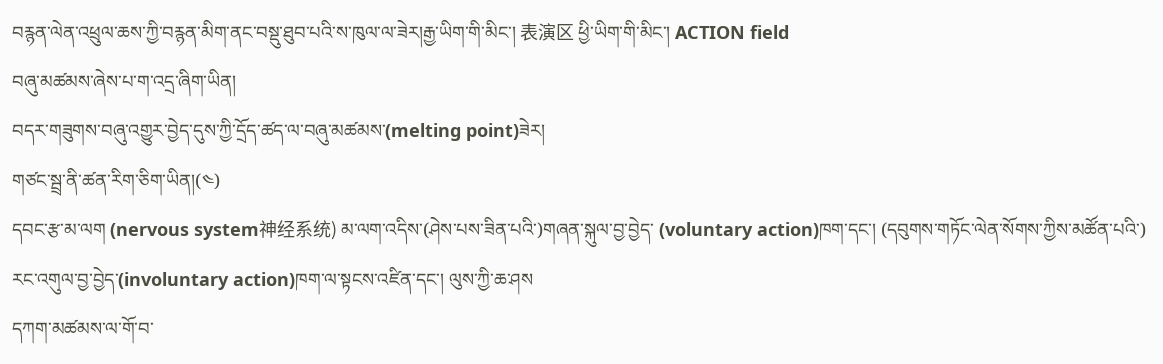བརྙན་ལེན་འཕྲུལ་ཆས་ཀྱི་བརྙན་མིག་ནང་བསྡུ་ཐུབ་པའི་ས་ཁུལ་ལ་ཟེར།རྒྱ་ཡིག་གི་མིང་། 表演区 ཕྱི་ཡིག་གི་མིང་། ACTION field
བཞུ་མཚམས་ཞེས་པ་ག་འདྲ་ཞིག་ཡིན།
བདར་གཟུགས་བཞུ་འགྱུར་བྱེད་དུས་ཀྱི་དྲོད་ཚད་ལ་བཞུ་མཚམས་(melting point)ཟེར།
གཙང་སྦྲ་ནི་ཚན་རིག་ཅིག་ཡིན།(༤)
དབང་རྩ་མ་ལག (nervous system神经系统) མ་ལག་འདིས་(ཤེས་པས་ཟིན་པའི་)གཞན་སྐུལ་བྱ་བྱེད་ (voluntary action)ཁག་དང་། (དབུགས་གཏོང་ལེན་སོགས་ཀྱིས་མཚོན་པའི་) རང་འགུལ་བྱ་བྱེད་(involuntary action)ཁག་ལ་སྟངས་འཛིན་དང་། ལུས་ཀྱི་ཆ་ཤས
དཀག་མཚམས་ལ་གོ་བ་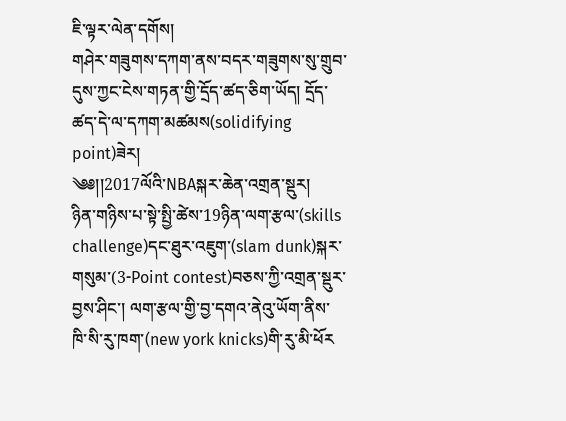ཇི་ལྟར་ལེན་དགོས།
གཤེར་གཟུགས་དཀག་ནས་བདར་གཟུགས་སུ་གྲུབ་དུས་ཀྱང་ངེས་གཏན་གྱི་དྲོད་ཚད་ཅིག་ཡོད། དྲོད་ཚད་དེ་ལ་དཀག་མཚམས(solidifying point)ཟེར།
༄༅།།2017ལོའི་NBAསྐར་ཆེན་འགྲན་སྡུར།
ཉིན་གཉིས་པ་སྟེ་སྤྱི་ཚེས་19ཉིན་ལག་རྩལ་(skills challenge)དང་ཐུར་འཇུག་(slam dunk)སྐར་གསུམ་(3-Point contest)བཅས་ཀྱི་འགྲན་སྡུར་བྱས་ཤིང་། ལག་རྩལ་གྱི་བྱ་དགའ་ནེའུ་ཡོག་ནིས་ཁི་སི་རུ་ཁག་(new york knicks)གི་རུ་མི་ཕོར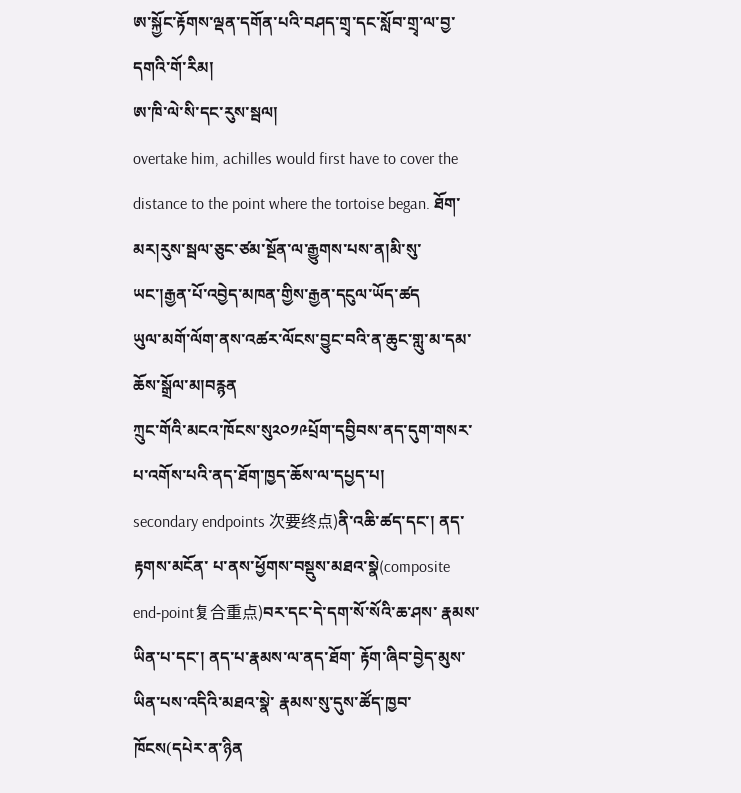ཨ་སྐྱོང་རྟོགས་ལྡན་དགོན་པའི་བཤད་གྲྭ་དང་སློབ་གྲྭ་ལ་བྱ་དགའི་གོ་རིམ།
ཨ་ཁི་ལེ་སི་དང་རུས་སྦལ།
overtake him, achilles would first have to cover the distance to the point where the tortoise began. ཐོག་མར།རུས་སྦལ་ཅུང་ཙམ་སྔོན་ལ་རྒྱུགས་པས་ན།མི་སུ་ཡང་།རྒྱན་པོ་འབྱེད་མཁན་གྱིས་རྒྱན་དངུལ་ཡོད་ཚད
ཡུལ་མགོ་ལོག་ནས་འཚར་ལོངས་བྱུང་བའི་ན་ཆུང་གླུ་མ་དམ་ཆོས་སྒྲོལ་མ།བརྙན
ཀྲུང་གོའི་མངའ་ཁོངས་སུ༢༠༡༩པྲོག་དབྱིབས་ནད་དུག་གསར་པ་འགོས་པའི་ནད་ཐོག་ཁྱད་ཆོས་ལ་དཔྱད་པ།
secondary endpoints 次要终点)ནི་འཆི་ཚད་དང་། ནད་རྟགས་མངོན་ པ་ནས་ཕྱོགས་བསྡུས་མཐའ་སྣེ(composite end⁃point复合重点)བར་དང་དེ་དག་སོ་སོའི་ཆ་ཤས་ རྣམས་ཡིན་པ་དང་། ནད་པ་རྣམས་ལ་ནད་ཐོག་ རྟོག་ཞིབ་བྱེད་མུས་ཡིན་པས་འདིའི་མཐའ་སྣེ་ རྣམས་སུ་དུས་ཚོད་ཁྱབ་ཁོངས(དཔེར་ན་ཉིན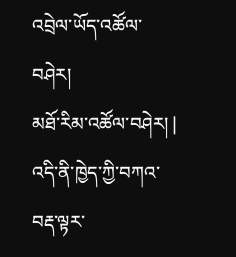འབྲེལ་ཡོད་འཚོལ་བཤེར།
མཐོ་རིམ་འཚོལ་བཤེར། |
འདི་ནི་ཁྱེད་ཀྱི་བཀའ་བརྡ་ལྟར་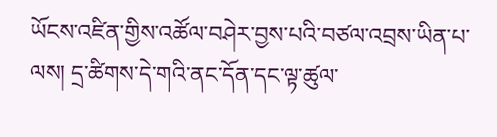ཡོངས་འཛིན་གྱིས་འཚོལ་བཤེར་བྱས་པའི་བཙལ་འབྲས་ཡིན་པ་ལས། དྲ་ཚིགས་དེ་གའི་ནང་དོན་དང་ལྟ་ཚུལ་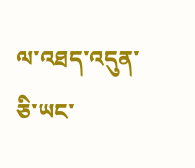ལ་འཐད་འདུན་ཅི་ཡང་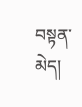བསྟན་མེད།